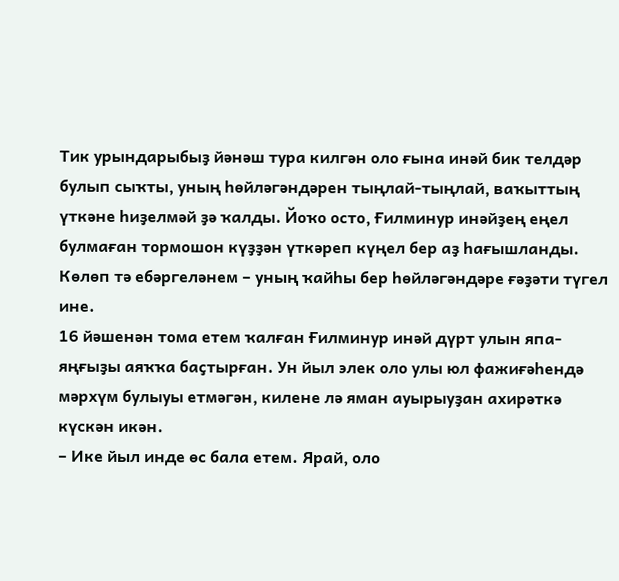Тик урындарыбыҙ йәнәш тура килгән оло ғына инәй бик телдәр булып сыҡты, уның һөйләгәндәрен тыңлай-тыңлай, ваҡыттың үткәне һиҙелмәй ҙә ҡалды. Йоҡо осто, Ғилминур инәйҙең еңел булмаған тормошон күҙҙән үткәреп күңел бер аҙ һағышланды. Көлөп тә ебәргеләнем – уның ҡайһы бер һөйләгәндәре ғәҙәти түгел ине.
16 йәшенән тома етем ҡалған Ғилминур инәй дүрт улын япа-яңғыҙы аяҡҡа баҫтырған. Ун йыл элек оло улы юл фажиғәһендә мәрхүм булыуы етмәгән, килене лә яман ауырыуҙан ахирәткә күскән икән.
– Ике йыл инде өс бала етем. Ярай, оло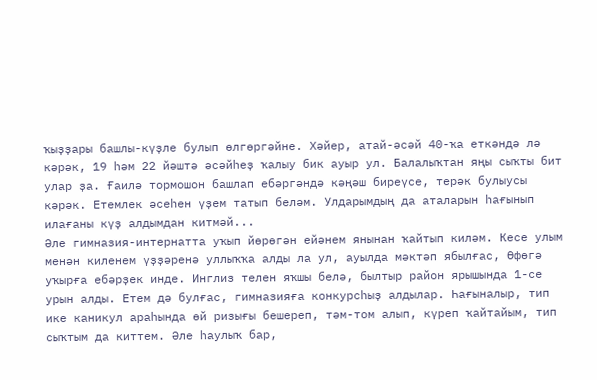ҡыҙҙары башлы-күҙле булып өлгөргәйне. Хәйер, атай-әсәй 40-ҡа еткәндә лә кәрәк, 19 һәм 22 йәштә әсәйһеҙ ҡалыу бик ауыр ул. Балалыҡтан яңы сыҡты бит улар ҙа. Ғаилә тормошон башлап ебәргәндә кәңәш биреүсе, терәк булыусы кәрәк. Етемлек әсеһен үҙем татып беләм. Улдарымдың да аталарын һағынып илағаны күҙ алдымдан китмәй...
Әле гимназия-интернатта уҡып йөрөгән ейәнем янынан ҡайтып киләм. Кесе улым менән киленем үҙҙәренә уллыҡҡа алды ла ул, ауылда мәктәп ябылғас, Өфөгә уҡырға ебәрҙек инде. Инглиз телен яҡшы белә, былтыр район ярышында 1-се урын алды. Етем дә булғас, гимназияға конкурсһыҙ алдылар. Һағыналыр, тип ике каникул араһында өй ризығы бешереп, тәм-том алып, күреп ҡайтайым, тип сыҡтым да киттем. Әле һаулыҡ бар,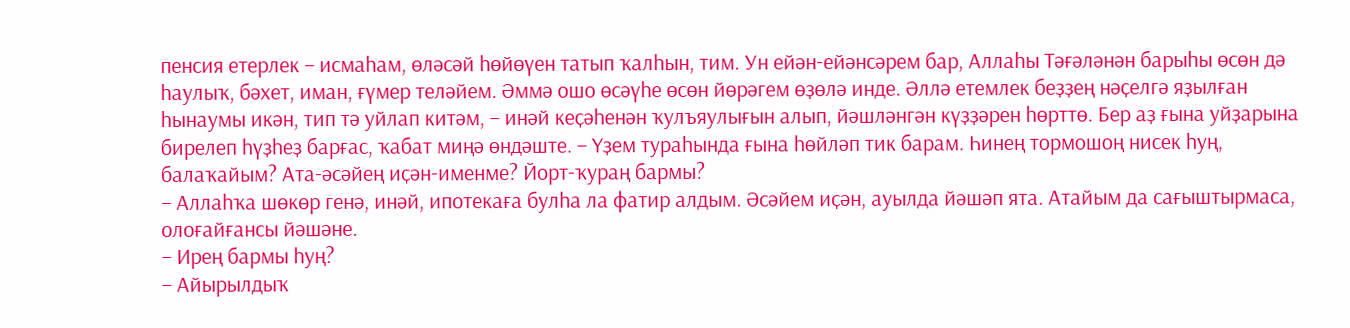пенсия етерлек – исмаһам, өләсәй һөйөүен татып ҡалһын, тим. Ун ейән-ейәнсәрем бар, Аллаһы Тәғәләнән барыһы өсөн дә һаулыҡ, бәхет, иман, ғүмер теләйем. Әммә ошо өсәүһе өсөн йөрәгем өҙөлә инде. Әллә етемлек беҙҙең нәҫелгә яҙылған һынаумы икән, тип тә уйлап китәм, – инәй кеҫәһенән ҡулъяулығын алып, йәшләнгән күҙҙәрен һөрттө. Бер аҙ ғына уйҙарына бирелеп һүҙһеҙ барғас, ҡабат миңә өндәште. – Үҙем тураһында ғына һөйләп тик барам. Һинең тормошоң нисек һуң, балаҡайым? Ата-әсәйең иҫән-именме? Йорт-ҡураң бармы?
– Аллаһҡа шөкөр генә, инәй, ипотекаға булһа ла фатир алдым. Әсәйем иҫән, ауылда йәшәп ята. Атайым да сағыштырмаса, олоғайғансы йәшәне.
– Ирең бармы һуң?
– Айырылдыҡ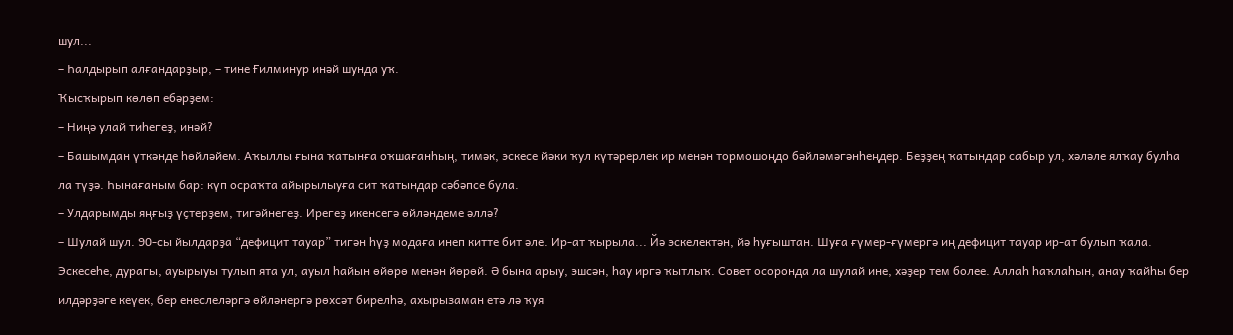шул...
– Һалдырып алғандарҙыр, – тине Ғилминур инәй шунда уҡ.
Ҡысҡырып көлөп ебәрҙем:
– Ниңә улай тиһегеҙ, инәй?
– Башымдан үткәнде һөйләйем. Аҡыллы ғына ҡатынға оҡшағанһың, тимәк, эскесе йәки ҡул күтәрерлек ир менән тормошоңдо бәйләмәгәнһеңдер. Беҙҙең ҡатындар сабыр ул, хәләле ялҡау булһа ла түҙә. Һынағаным бар: күп осраҡта айырылыуға сит ҡатындар сәбәпсе була.
– Улдарымды яңғыҙ үҫтерҙем, тигәйнегеҙ. Ирегеҙ икенсегә өйләндеме әллә?
– Шулай шул. 90-сы йылдарҙа “дефицит тауар” тигән һүҙ модаға инеп китте бит әле. Ир-ат ҡырыла... Йә эскелектән, йә һуғыштан. Шуға ғүмер-ғүмергә иң дефицит тауар ир-ат булып ҡала. Эскесеһе, дурагы, ауырыуы тулып ята ул, ауыл һайын өйөрө менән йөрөй. Ә бына арыу, эшсән, һау иргә ҡытлыҡ. Совет осоронда ла шулай ине, хәҙер тем более. Аллаһ һаҡлаһын, анау ҡайһы бер илдәрҙәге кеүек, бер енеслеләргә өйләнергә рөхсәт бирелһә, ахырызаман етә лә ҡуя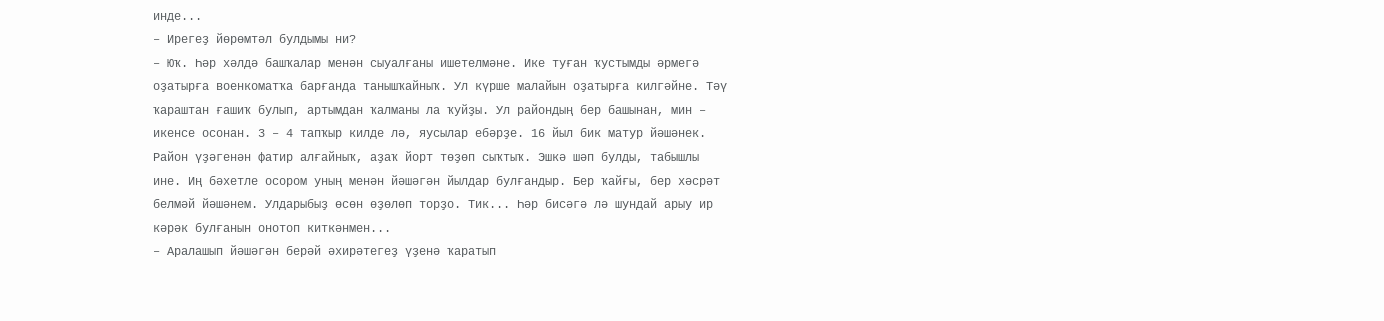инде...
– Ирегеҙ йөрөмтәл булдымы ни?
– Юҡ. Һәр хәлдә башҡалар менән сыуалғаны ишетелмәне. Ике туған ҡустымды әрмегә оҙатырға военкоматҡа барғанда танышҡайныҡ. Ул күрше малайын оҙатырға килгәйне. Тәү ҡараштан ғашиҡ булып, артымдан ҡалманы ла ҡуйҙы. Ул райондың бер башынан, мин – икенсе осонан. 3 – 4 тапҡыр килде лә, яусылар ебәрҙе. 16 йыл бик матур йәшәнек. Район үҙәгенән фатир алғайныҡ, аҙаҡ йорт төҙөп сыҡтыҡ. Эшкә шәп булды, табышлы ине. Иң бәхетле осором уның менән йәшәгән йылдар булғандыр. Бер ҡайғы, бер хәсрәт белмәй йәшәнем. Улдарыбыҙ өсөн өҙөлөп торҙо. Тик... Һәр бисәгә лә шундай арыу ир кәрәк булғанын онотоп киткәнмен...
– Аралашып йәшәгән берәй әхирәтегеҙ үҙенә ҡаратып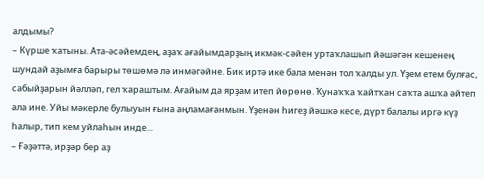алдымы?
– Күрше ҡатыны. Ата-әсәйемдең, аҙаҡ ағайымдарҙың икмәк-сәйен уртаҡлашып йәшәгән кешенең шундай аҙымға барыры төшөмә лә инмәгәйне. Бик иртә ике бала менән тол ҡалды ул. Үҙем етем булғас, сабыйҙарын йәлләп, гел ҡараштым. Ағайым да ярҙам итеп йөрөнө. Ҡунаҡҡа ҡайтҡан саҡта ашҡа әйтеп ала ине. Уйы мәкерле булыуын ғына аңламағанмын. Үҙенән һигеҙ йәшкә кесе, дүрт балалы иргә күҙ һалыр, тип кем уйлаһын инде...
– Ғәҙәттә, ирҙәр бер аҙ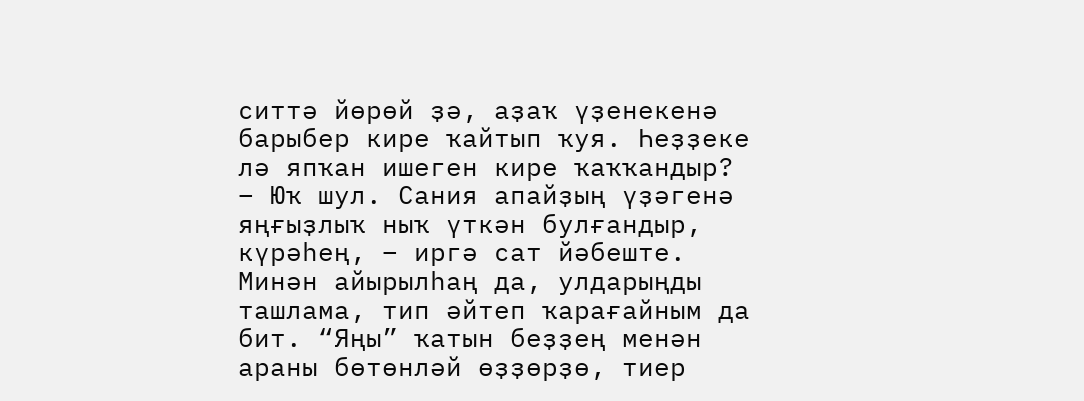ситтә йөрөй ҙә, аҙаҡ үҙенекенә барыбер кире ҡайтып ҡуя. Һеҙҙеке лә япҡан ишеген кире ҡаҡҡандыр?
– Юҡ шул. Сания апайҙың үҙәгенә яңғыҙлыҡ ныҡ үткән булғандыр, күрәһең, – иргә сат йәбеште. Минән айырылһаң да, улдарыңды ташлама, тип әйтеп ҡарағайным да бит. “Яңы” ҡатын беҙҙең менән араны бөтөнләй өҙҙөрҙө, тиер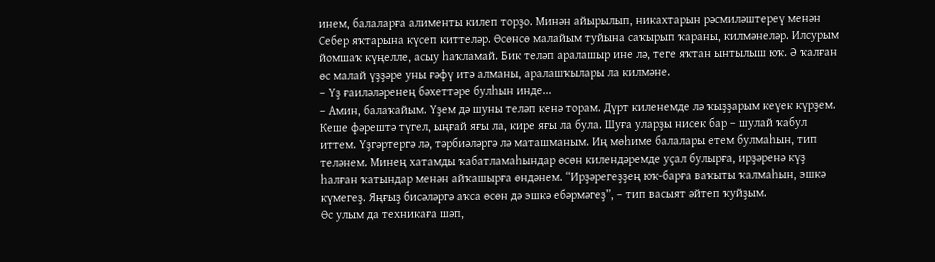инем, балаларға алименты килеп торҙо. Минән айырылып, никахтарын рәсмиләштереү менән Себер яҡтарына күсеп киттеләр. Өсөнсө малайым туйына саҡырып ҡараны, килмәнеләр. Илсурым йомшаҡ күңелле, асыу һаҡламай. Бик теләп аралашыр ине лә, теге яҡтан ынтылыш юҡ. Ә ҡалған өс малай үҙҙәре уны ғәфү итә алманы, аралашҡылары ла килмәне.
– Үҙ ғаиләләренең бәхеттәре булһын инде...
– Амин, балаҡайым. Үҙем дә шуны теләп кенә торам. Дүрт киленемде лә ҡыҙҙарым кеүек күрҙем. Кеше фәрештә түгел, ыңғай яғы ла, кире яғы ла була. Шуға уларҙы нисек бар – шулай ҡабул иттем. Үҙгәртергә лә, тәрбиәләргә лә маташманым. Иң мөһиме балалары етем булмаһын, тип теләнем. Минең хатамды ҡабатламаһындар өсөн килендәремде уҫал булырға, ирҙәренә күҙ һалған ҡатындар менән айҡашырға өндәнем. “Ирҙәрегеҙҙең юҡ-барға ваҡыты ҡалмаһын, эшкә күмегеҙ. Яңғыҙ бисәләргә аҡса өсөн дә эшкә ебәрмәгеҙ”, – тип васыят әйтеп ҡуйҙым.
Өс улым да техникаға шәп,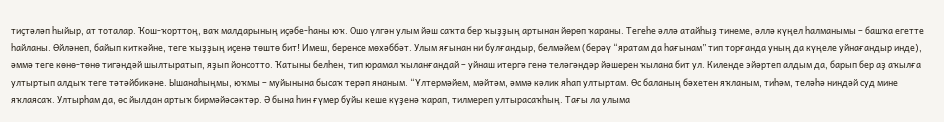тиҫтәләп һыйыр, ат тоталар. Ҡош-ҡорттоң, ваҡ малдарының иҫәбе-һаны юҡ. Ошо үлгән улым йәш саҡта бер ҡыҙҙың артынан йөрөп ҡараны. Тегеһе әллә атайһыҙ тинеме, әллә күңел һалманымы – башҡа егетте һайланы. Өйләнеп, байып киткәйне, теге ҡыҙҙың иҫенә төштө бит! Имеш, беренсе мөхәббәт. Улым яғынан ни булғандыр, белмәйем (берәү “яратам да һағынам” тип торғанда уның да күңеле уйнағандыр инде), әммә теге көнө-төнө тигәндәй шылтыратып, яҙып йонсотто. Ҡатыны белһен, тип юрамал ҡыланғандай – уйнаш итергә генә теләгәндәр йәшерен ҡылана бит ул. Киленде эйәртеп алдым да, барып бер аҙ аҡылға ултыртып алдыҡ теге тәтәйбикәне. Ышанаһыңмы, юҡмы – муйынына бысаҡ терәп янаным. “Үлтермәйем, мәйтәм, әммә кәлик яһап ултыртам. Өс баланың бәхетен яҡланым, тиһәм, теләһә ниндәй суд мине яҡлаясаҡ. Ултырһам да, өс йылдан артыҡ бирмәйәсәктәр. Ә бына һин ғүмер буйы кеше күҙенә ҡарап, тилмереп ултырасаҡһың. Тағы ла улыма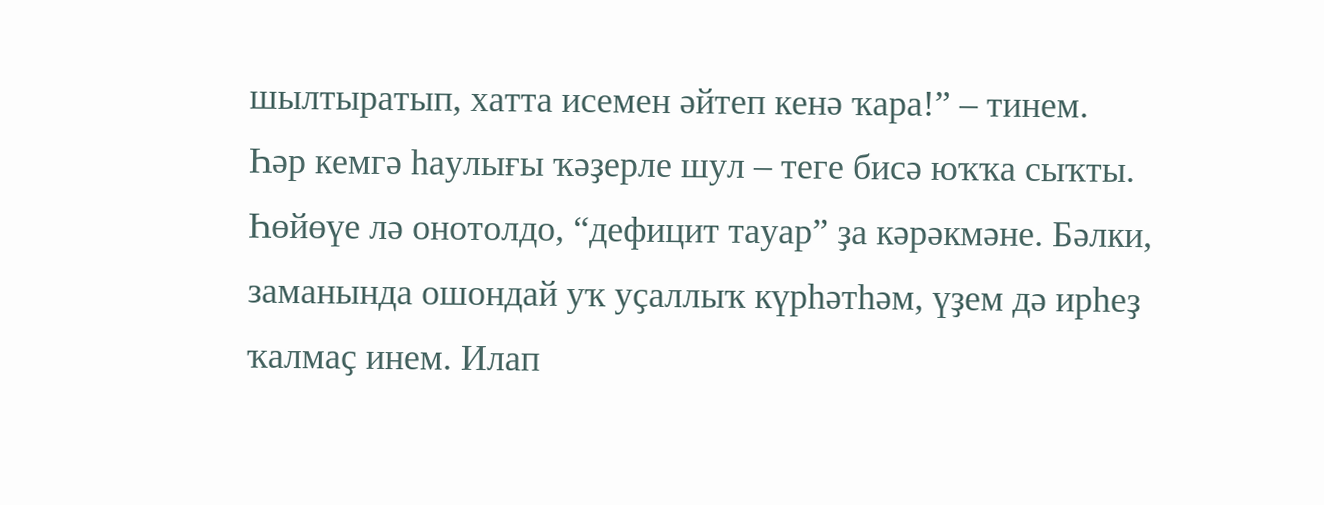шылтыратып, хатта исемен әйтеп кенә ҡара!” – тинем.
Һәр кемгә һаулығы ҡәҙерле шул – теге бисә юҡҡа сыҡты. Һөйөүе лә онотолдо, “дефицит тауар” ҙа кәрәкмәне. Бәлки, заманында ошондай уҡ уҫаллыҡ күрһәтһәм, үҙем дә ирһеҙ ҡалмаҫ инем. Илап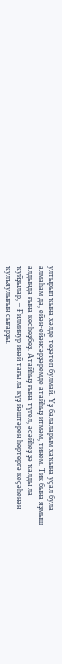ултырып ҡына хәлде төҙәтеп булмай. Үҙ балаларым хаҡына уҫал була алмаһам да, ейән-ейәнсәрҙәремде атайһыҙ итмәм, тинем. Тик бына яҙмыш алдында ғына көсһөҙбөҙ. Атайһыҙ ғына түгел, әсәйһеҙ ҙә ҡалды ла ҡуйҙылар, – Ғилминур инәй тағы ла күҙ йәштәрен һөртөргә кеҫәһенән ҡулъяулығын сығарҙы.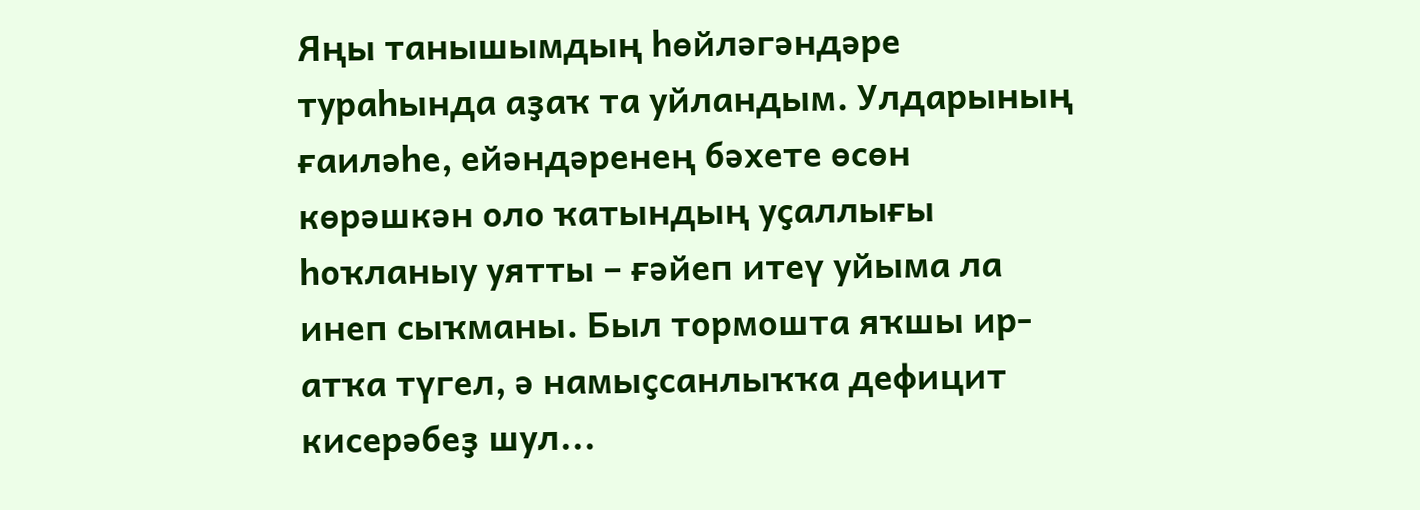Яңы танышымдың һөйләгәндәре тураһында аҙаҡ та уйландым. Улдарының ғаиләһе, ейәндәренең бәхете өсөн көрәшкән оло ҡатындың уҫаллығы һоҡланыу уятты – ғәйеп итеү уйыма ла инеп сыҡманы. Был тормошта яҡшы ир-атҡа түгел, ә намыҫсанлыҡҡа дефицит кисерәбеҙ шул...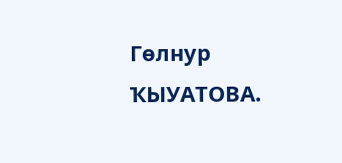Гөлнур ҠЫУАТОВА.